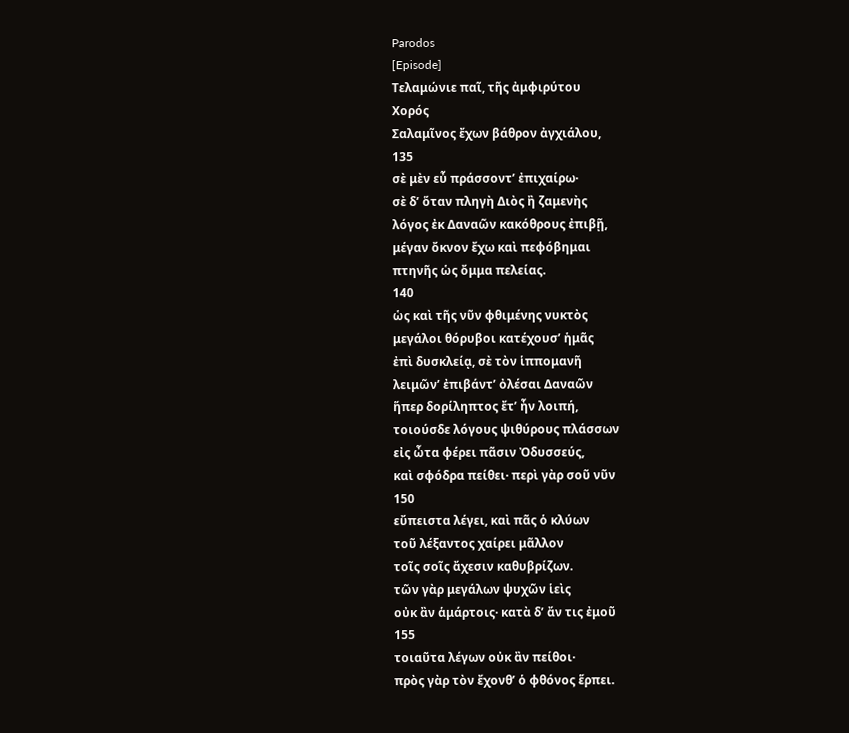Parodos
[Episode]
Τελαμώνιε παῖ, τῆς ἀμφιρύτου
Χορός
Σαλαμῖνος ἔχων βάθρον ἀγχιάλου,
135
σὲ μὲν εὖ πράσσοντʼ ἐπιχαίρω·
σὲ δʼ ὅταν πληγὴ Διὸς ἢ ζαμενὴς
λόγος ἐκ Δαναῶν κακόθρους ἐπιβῇ,
μέγαν ὄκνον ἔχω καὶ πεφόβημαι
πτηνῆς ὡς ὄμμα πελείας.
140
ὡς καὶ τῆς νῦν φθιμένης νυκτὸς
μεγάλοι θόρυβοι κατέχουσʼ ἡμᾶς
ἐπὶ δυσκλείᾳ, σὲ τὸν ἱππομανῆ
λειμῶνʼ ἐπιβάντʼ ὀλέσαι Δαναῶν
ἥπερ δορίληπτος ἔτʼ ἦν λοιπή,
τοιούσδε λόγους ψιθύρους πλάσσων
εἰς ὦτα φέρει πᾶσιν Ὀδυσσεύς,
καὶ σφόδρα πείθει· περὶ γὰρ σοῦ νῦν
150
εὔπειστα λέγει, καὶ πᾶς ὁ κλύων
τοῦ λέξαντος χαίρει μᾶλλον
τοῖς σοῖς ἄχεσιν καθυβρίζων.
τῶν γὰρ μεγάλων ψυχῶν ἱεὶς
οὐκ ἂν ἁμάρτοις· κατὰ δʼ ἄν τις ἐμοῦ
155
τοιαῦτα λέγων οὐκ ἂν πείθοι·
πρὸς γὰρ τὸν ἔχονθʼ ὁ φθόνος ἕρπει.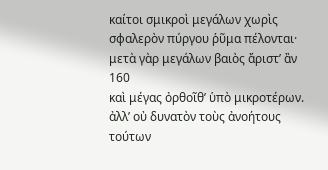καίτοι σμικροὶ μεγάλων χωρὶς
σφαλερὸν πύργου ῥῦμα πέλονται·
μετὰ γὰρ μεγάλων βαιὸς ἄριστʼ ἂν
160
καὶ μέγας ὀρθοῖθʼ ὑπὸ μικροτέρων.
ἀλλʼ οὐ δυνατὸν τοὺς ἀνοήτους
τούτων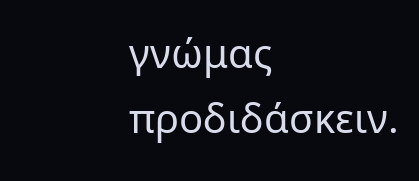γνώμας προδιδάσκειν.